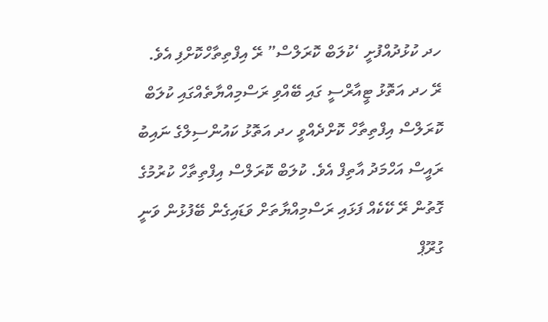ހދ ކުޅުދުއްފުށީ ‘ކުލަބް ކޮރަލްސް” ރޭ އިފްތިތާހްކޮށްފި އެވެ.
ރޭ ހދ އަތޮޅު ޓީއާރްސީ ގައި ބޭއްވި ރަސްމިއްޔާތެއްގައި ކުލަބް ކޮރަލްސް އިފްތިތާހް ކޮށްދެއްވީ ހދ އަތޮޅު ކައުންސިލްގެ ނައިބު ރައީސް އަހްމަދު އާތިފް އެވެ. ކުލަބް ކޮރަލްސް އިފްތިތާހް ކުރުމުގެ ގޮތުން ރޭ ކޭކެއް ފަޅައި ރަސްމިއްޔާތަށް ވަޑައިގެން ބޭފުޅުން ވަނީ ގުރޫޕް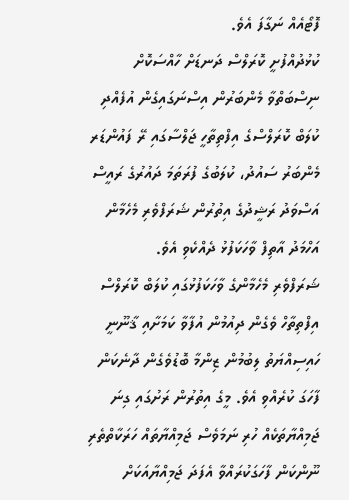ފޮޓޯއެއް ނަގާފަ އެވެ.
ކުޅުދުއްފުށީ ކޮރަލްސް ދަނޑަށް ހާއްސަކޮށް ނިސްބަތްވާ މެންބަރުން އިސްނަގައިގެން އުފެއްދި ކުލަބް ކޮރަލްސްގެ އިފްތިތާހީ ޖަލްސާގައި ރޭ ފައުންޑަރ މެންބަރު ސައުދު، ކުލަބުގެ ފުރަތަމަ ދައުރުގެ ރައީސް އަސްވަދު ރަޝީދުގެ އިތުރުން ޝަރަފްވެރި މެހެމާން އަހްމަދު އާތިފް ވާހަކަފުޅު ދެއްކެވި އެވެ.
ޝަރަފްވެރި މެހެމާންގެ ވާހަކަފުޅުގައި ކުލަބް ކޮރަލްސް އިފްތިތާހް ވެގެން ދިއުމުން އުފާވާ ކަމަށާއި ޤާނޫނީ ހައިސިއްޔަތު ލިބުމުން ޒިންމާ ބޮޑުވެގެން ދާނެކަން ފާހަގަ ކުރެއްވި އެވެ. މީގެ އިތުރުން ރަށުގައި ގިނަ ޖަމިއްޔާތަކެއް ހުރި ނަމަވެސް ޖަމިއްޔާތައް ހަރަކާތްތެރި ނޫންކަން ފާހަގަކުރައްވާ އެފަދަ ޖަމިއްޔާއަކަށް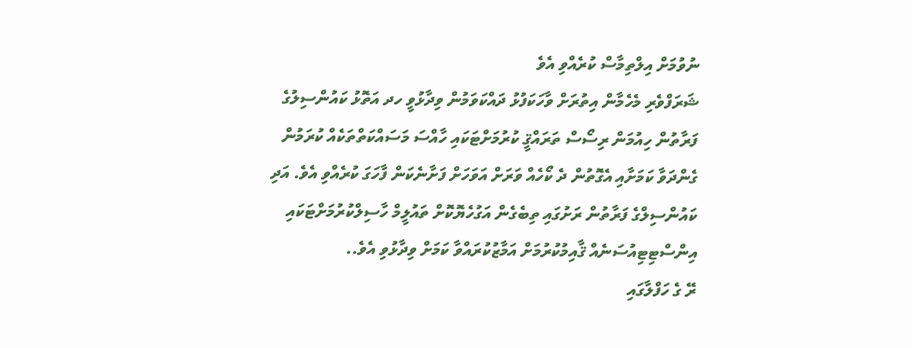ނުވުމަށް އިލްތިމާސް ކުރެއްވި އެވެ
ޝަރަފްވެރި މެހެމާން އިތުރަށް ވާހަކަފުޅު ދައްކަވަމުން ވިދާޅުވީ ހދ އަތޮޅު ކައުންސިލުގެ ފަރާތުން ހިއުމަން ރިސޯސް ތަރައްޤީ ކުރުމަށްޓަކައި ހާއްސަ މަސައްކަތްތަކެއް ކުރަމުން ގެންދަވާ ކަމަށާއި އެގޮތުން ދެ ކޯހެއް ވަރަށް އަވަހަށް ފަށާނެކަން ފާހަގަ ކުރެއްވި އެވެ. އަދި ކައުންސިލްގެ ފަރާތުން ރަށުގައި ތިބެގެން އަގުހެޔޮކޮށް ތައުލީމް ހާސިލްކުރުމަށްޓަކައި އިންސްޓިޓިއުސަނެއް ޤާއިމުކުރުމަށް އަމާޒުކުރައްވާ ކަމަށް ވިދާޅުވި އެވެ..
ރޭ ގެ ހަފްލާގައި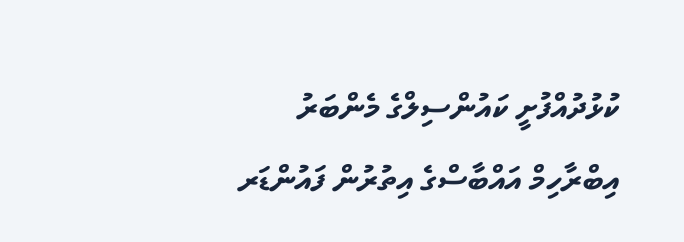ކުޅުދުއްފުށީ ކައުންސިލްގެ މެންބަރު އިބްރާހިމް އައްބާސްގެ އިތުރުން ފައުންޑަރ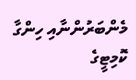މެންބަރުންނާއި ހިންގާ ކޮމިޓީގެ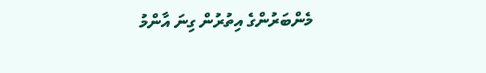މެންބަރުންގެ އިތުރުން ގިނަ އާންމު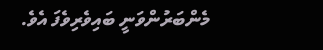މެންބަރުންވަނީ ބައިވެރިވެފަ އެވެ.